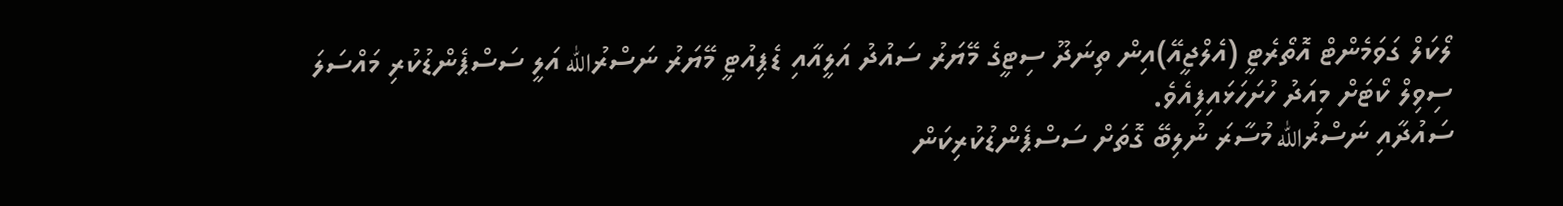ލޯކަލް ގަވަމެންޓް އޮތޯރެޓީ (އެލްޖީއޭ)އިން ތިނަދޫ ސިޓީގެ މޭޔަރު ސައުދު އަލީއާއި ޑެޕިއުޓީ މޭޔަރު ނަސްރުالله އަލީ ސަސްޕެންޑުކުރި މައްސަލަ ސިވިލް ކޯޓަށް މިއަދު ހުށަހަޅައިފިއެވެ.
ސައުދާއި ނަސްރުالله މުސާރަ ނުލިބޭ ގޮތަށް ސަސްޕެންޑުކުރިކަން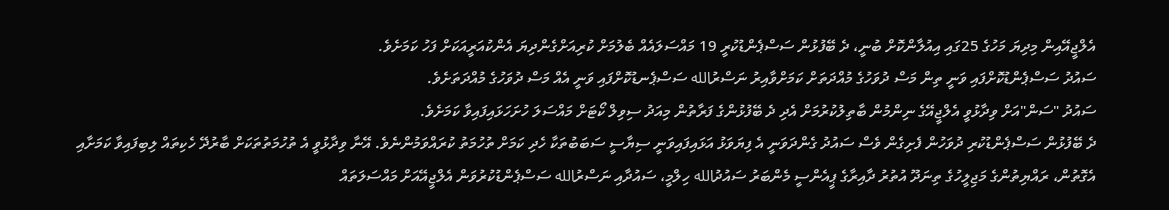އެލްޖީއޭއިން މިދިޔަ މަހުގެ 25ގައި އިއުލާންކޮށް ބުނީ، ދެ ބޭފުޅުން ސަސްޕެންޑުކުރީ 19 މައްސަލައެއް ބެލުމަށް ކުރިއަށްގެންދިޔަ އެންކުއަރީއަކަށް ފަހު ކަމަށެވެ.
ސައުދު ސަސްޕެންޑުކޮށްފައި ވަނީ ތިން މަސް ދުވަހުގެ މުއްދަތަށް ކަމަށްވާއިރު ނަސްރުالله ސަސްޕެނޑުކޮށްފައި ވަނީ އެއް މަސް ދުވަހުގެ މުއްދަތަށެވެ.
ސައުދު "ސަން"އަށް ވިދާޅުވީ އެލްޖީއޭގެ ނިންމުން ބާތިލުކުރުމަށް އެދި ދެ ބޭފުޅުންގެ ފަރާތުން މިއަދު ސިވިލް ކޯޓަށް މައްސަލަ ހުށަހަޅައިފައިވާ ކަމަށެވެ.
ދެ ބޭފުޅުން ސަސްޕެންޑުކުރި ދުވަހުން ފެށިގެން ވެސް ސައުދު ގެންދަވަނީ އެ ފިޔަވަޅު އަޅައިފައިވަނީ ސިޔާސީ ސަބަބުތަކާ ހެދި ކަމަށް ތުހުމަތު ކުރައްވަމުންނެވެ. އޭނާ ވިދާޅުވީ އެ ތުހުމަތުތަކަށް ބާރުދޭ ހެކިތައް ލިބިފައިވާ ކަމަށާއި އެގޮތުން، ރައްޔިތުންގެ މަޖިލީހުގެ ތިނަދޫ އުތުރު ދާއިރާގެ ޕީއެންސީ މެންބަރު ސައުދުالله ހިލްމީ، ސައުދާއި ނަސްރުالله ސަސްޕެންޑުކުރުވަން އެލްޖީއޭއަށް މައްސަލަތައް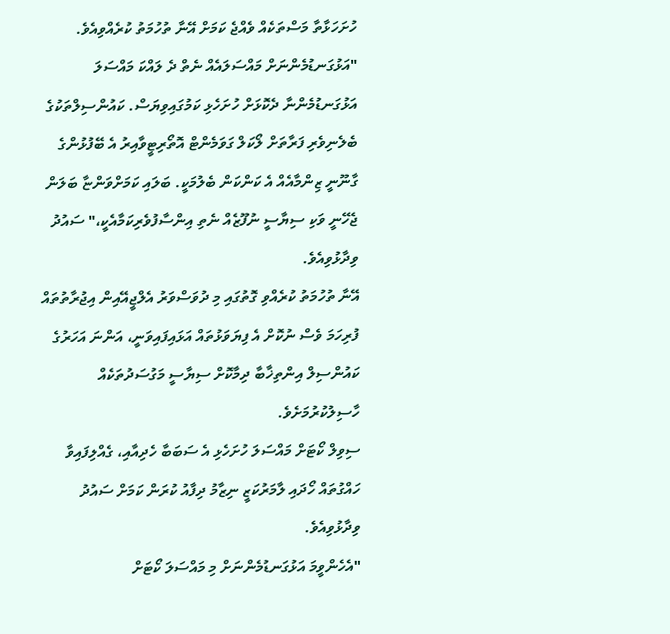ހުށަހަޅާތާ މަސްތަކެއް ވެއްޖެ ކަމަށް އޭނާ ތުހުމަތު ކުރެއްވިއެވެ.
"އަޅުގަނޑުމެންނަށް މައްސަލައެއް ނެތް ދެ ލައްކަ މައްސަލަ އަޅުގަނޑުމެންނާ ދެކޮޅަށް ހުށަހެޅި ކަމުގައިވިޔަސް. ކައުންސިލްތަކުގެ ބެލެނިވެރި ފަރާތަށް ލޯކަލް ގަވަމެންޓް އޮތޯރިޓީވާއިރު އެ ބޭފުޅުންގެ ގާނޫނީ ޒިންމާއެއް އެ ކަންކަން ބެލުމަކީ. ބަލައި ކަމަށްވަންޏާ ބަލަން ޖެހޭނީ ވަކި ސިޔާސީ ނުފޫޒެއް ނެތި އިންސާފުވެރިކަމާއެކީ،" ސައުދު ވިދާޅުވިއެވެ.
އޭނާ ތުހުމަތު ކުރެއްވި ގޮތުގައި މި ދުވަސްވަރު އެލްޖީއޭއިން އިޖުރާތުތައް ފުރިހަމަ ވެސް ނުކޮށް އެ ފިޔަވަޅުތައް އަޅައިފައިވަނީ، އަންނަ އަހަރުގެ ކައުންސިލް އިންތިޚާބާ ދިމާކޮށް ސިޔާސީ މަގުސަދުތަކެއް ހާސިލުކުރުމަށެވެ.
ސިވިލް ކޯޓަށް މައްސަލަ ހުށަހެޅި އެ ސަބަބާ ހެދިއާއި، ގެއްލިފައިވާ ހައްގުތައް ހޯދައި ލާމަރުކަޒީ ނިޒާމު ދިފާއު ކުރަން ކަމަށް ސައުދު ވިދާޅުވިއެވެ.
"އެހެންވީމަ އަޅުގަނޑުމެންނަށް މި މައްސަލަ ކޯޓަށް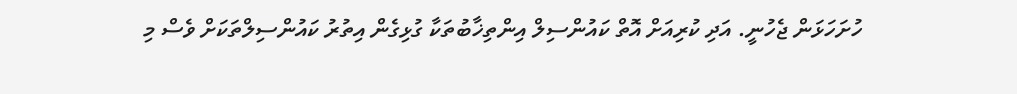ހުށަހަޅަން ޖެހުނީ. އަދި ކުރިއަށް އޮތް ކައުންސިލް އިންތިޚާބުތަކާ ގުޅިގެން އިތުރު ކައުންސިލްތަކަށް ވެސް މި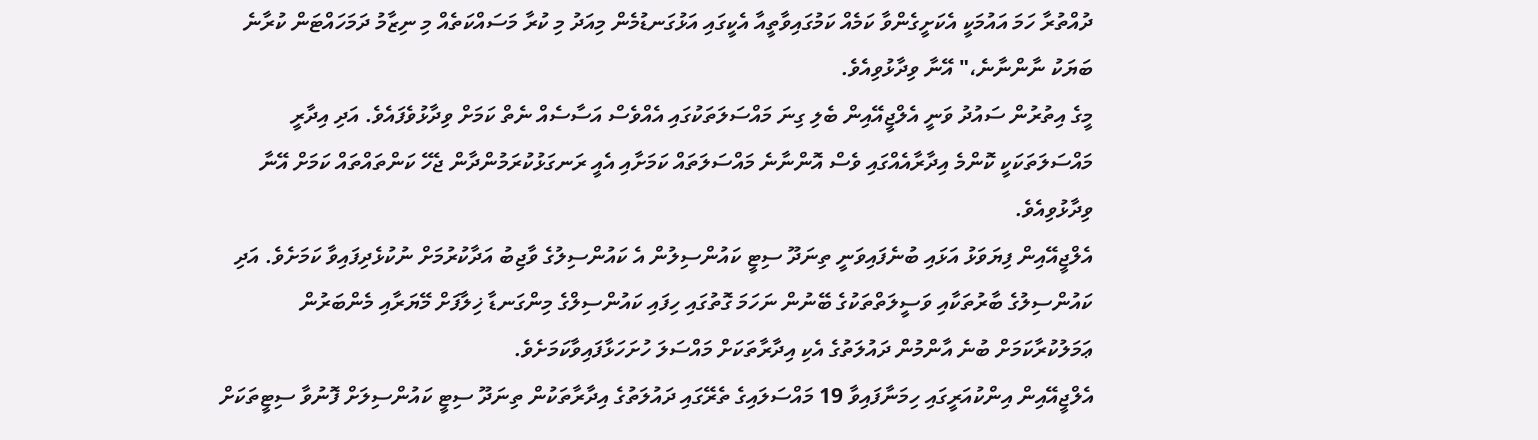ދުއްތުރާ ހަމަ އައުމަކީ އެކަށީގެންވާ ކަމެއް ކަމުގައިވާތީއާ އެކީގައި އަޅުގަނޑުމެން މިއަދު މި ކުރާ މަސައްކަތެއް މި ނިޒާމު ދަމަހައްޓަން ކުރާނެ ބަޔަކު ނާންނާނެ،" އޭނާ ވިދާޅުވިއެވެ.
މީގެ އިތުރުން ސައުދު ވަނީ އެލްޖީއޭއިން ބެލި ގިނަ މައްސަލަތަކުގައި އެއްވެސް އަސާސެއް ނެތް ކަމަށް ވިދާޅުވެފައެވެ. އަދި އިދާރީ މައްސަލަތަކަކީ ކޮންމެ އިދާރާއެއްގައި ވެސް އޮންނާނެ މައްސަލަތައް ކަމަށާއި އެއީ ރަނގަޅުކުރަމުންދާން ޖެހޭ ކަންތައްތައް ކަމަށް އޭނާ ވިދާޅުވިއެވެ.
އެލްޖީއޭއިން ފިޔަވަޅު އަޅައި ބުނެފައިވަނީ ތިނަދޫ ސިޓީ ކައުންސިލުން އެ ކައުންސިލުގެ ވާޖިބު އަދާކުރުމަށް ނުކުޅެދިފައިވާ ކަމަށެވެ. އަދި ކައުންސިލުގެ ބާރުތަކާއި ވަސީލަތްތަކުގެ ބޭނުން ނަހަމަ ގޮތުގައި ހިފައި ކައުންސިލްގެ މިންގަނޑާ ޚިލާފަށް މޭޔަރާއި މެންބަރުން ޢަމަލުކުރާކަމަށް ބުނެ އާންމުން ދައުލަތުގެ އެކި އިދާރާތަކަށް މައްސަލަ ހުށަހަޅާފައިވާކަމަށެވެ.
އެލްޖީއޭއިން އިންކުއަރީގައި ހިމަނާފައިވާ 19 މައްސަލައިގެ ތެރޭގައި ދައުލަތުގެ އިދާރާތަކުން ތިނަދޫ ސިޓީ ކައުންސިލަށް ފޮނުވާ ސިޓީތަކަށް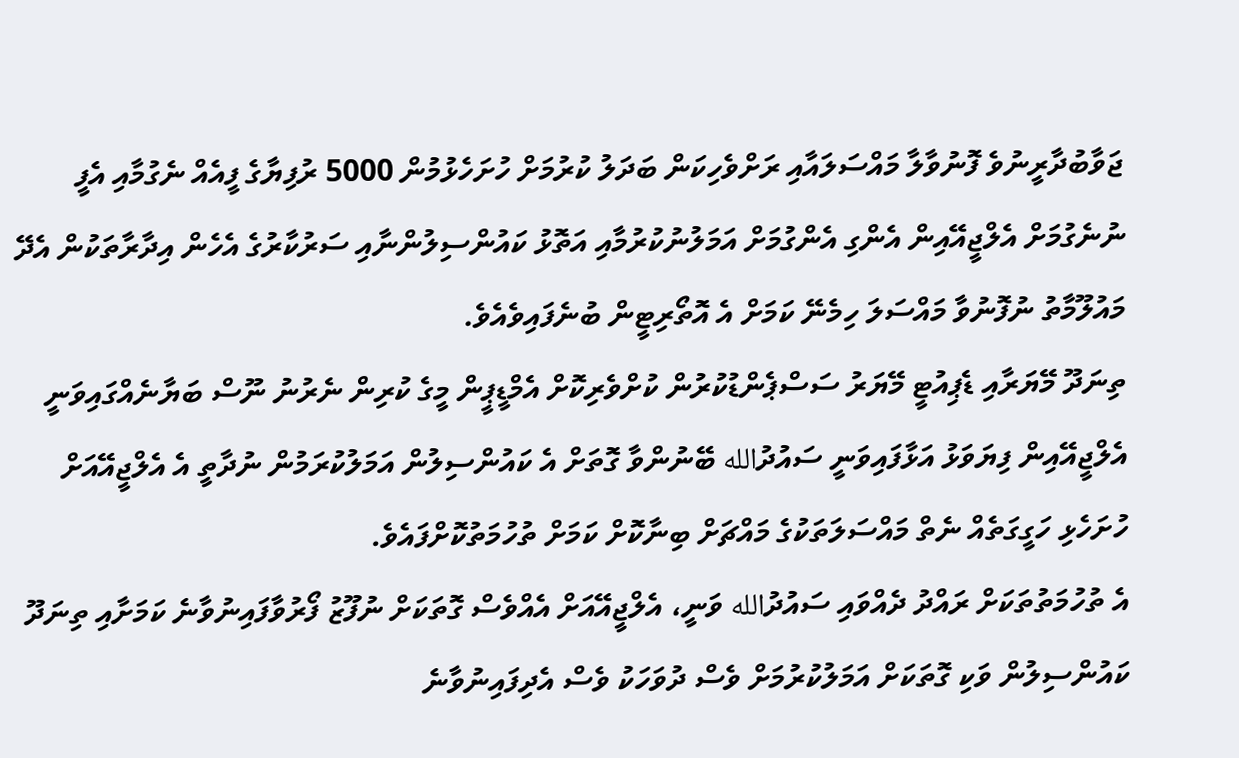ޖަވާބުދާރީނުވެ ފޮނުވާލާ މައްސަލައާއި ރަށްވެހިކަން ބަދަލު ކުރުމަށް ހުށަހެޅުމުން 5000 ރުފިޔާގެ ފީއެއް ނެގުމާއި އެފީ ނުނެގުމަށް އެލްޖީއޭއިން އެންގި އެންގުމަށް އަމަލުނުކުރުމާއި އަތޮޅު ކައުންސިލުންނާއި ސަރުކާރުގެ އެހެން އިދާރާތަކުން އެދޭ މައުލޫމާތު ނުފޮނުވާ މައްސަލަ ހިމެނޭ ކަމަށް އެ އޮތޯރިޓީން ބުނެފައިވެއެވެ.
ތިނަދޫ މޭޔަރާއި ޑެޕިއުޓީ މޭޔަރު ސަސްޕެންޑުކުރުން ކުށްވެރިކޮށް އެމްޑީޕީން މީގެ ކުރިން ނެރުނު ނޫސް ބަޔާނެއްގައިވަނީ އެލްޖީއޭއިން ފިޔަވަޅު އަޅާފައިވަނީ ސައުދުالله ބޭނުންވާ ގޮތަށް އެ ކައުންސިލުން އަމަލުކުރަމުން ނުދާތީ އެ އެލްޖީއޭއަށް ހުށަހެޅި ހަގީގަތެއް ނެތް މައްސަލަތަކުގެ މައްޗަށް ބިނާކޮށް ކަމަށް ތުހުމަތުކޮށްފައެވެ.
އެ ތުހުމަތުތަކަށް ރައްދު ދެއްވައި ސައުދުالله ވަނީ، އެލްޖީއޭއަށް އެއްވެސް ގޮތަކަށް ނުފޫޒު ފޯރުވާފައިނުވާނެ ކަމަށާއި ތިނަދޫ ކައުންސިލުން ވަކި ގޮތަކަށް އަމަލުކުރުމަށް ވެސް ދުވަހަކު ވެސް އެދިފައިނުވާނެ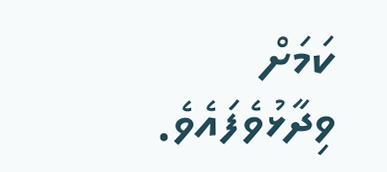ކަމަށް ވިދާޅުވެފައެވެ.